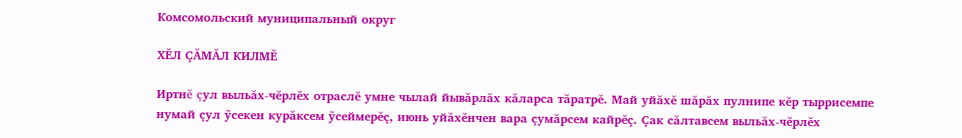Комсомольский муниципальный округ

ХĔЛ ÇĂМĂЛ КИЛМĔ

Иртнĕ çул выльăх-чĕрлĕх отраслĕ умне чылай йывăрлăх кăларса тăратрĕ. Май уйăхĕ шăрăх пулнипе кĕр тыррисемпе нумай çул ỹсекен курăксем ỹсеймерĕç, июнь уйăхĕнчен вара çумăрсем кайрĕç. Çак сăлтавсем выльăх-чĕрлĕх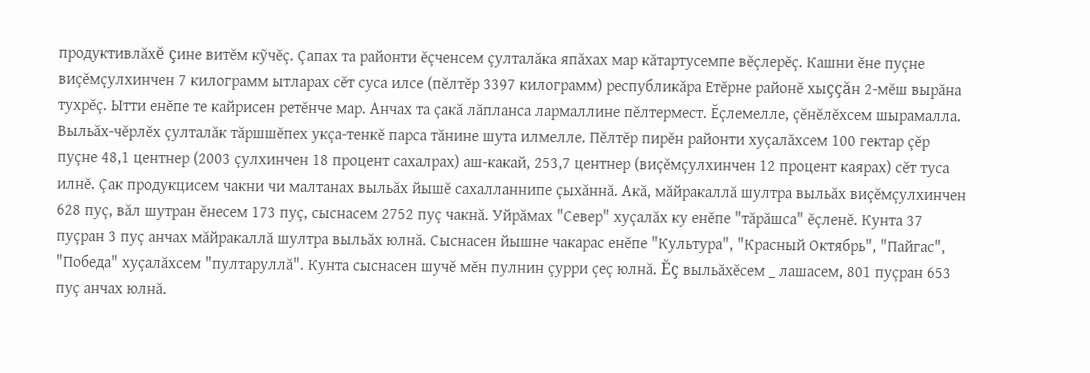продуктивлăхĕ çине витĕм кỹчĕç. Çапах та районти ĕçченсем çулталăка япăхах мар кăтартусемпе вĕçлерĕç. Кашни ĕне пуçне виçĕмçулхинчен 7 килограмм ытларах сĕт суса илсе (пĕлтĕр 3397 килограмм) республикăра Етĕрне районĕ хыççăн 2-мĕш вырăна тухрĕç. Ытти енĕпе те кайрисен ретĕнче мар. Анчах та çакă лăпланса лармаллине пĕлтермест. Ĕçлемелле, çĕнĕлĕхсем шырамалла. Выльăх-чĕрлĕх çулталăк тăршшĕпех укçа-тенкĕ парса тăнине шута илмелле. Пĕлтĕр пирĕн районти хуçалăхсем 100 гектар çĕр пуçне 48,1 центнер (2003 çулхинчен 18 процент сахалрах) аш-какай, 253,7 центнер (виçĕмçулхинчен 12 процент каярах) сĕт туса илнĕ. Çак продукцисем чакни чи малтанах выльăх йышĕ сахалланнипе çыхăннă. Акă, мăйракаллă шултра выльăх виçĕмçулхинчен 628 пуç, вăл шутран ĕнесем 173 пуç, сыснасем 2752 пуç чакнă. Уйрăмах "Север" хуçалăх ку енĕпе "тăрăшса" ĕçленĕ. Кунта 37 пуçран 3 пуç анчах мăйракаллă шултра выльăх юлнă. Сыснасен йышне чакарас енĕпе "Культура", "Красный Октябрь", "Пайгас", "Победа" хуçалăхсем "пултаруллă". Кунта сыснасен шучĕ мĕн пулнин çурри çеç юлнă. Ĕç выльăхĕсем _ лашасем, 801 пуçран 653 пуç анчах юлнă.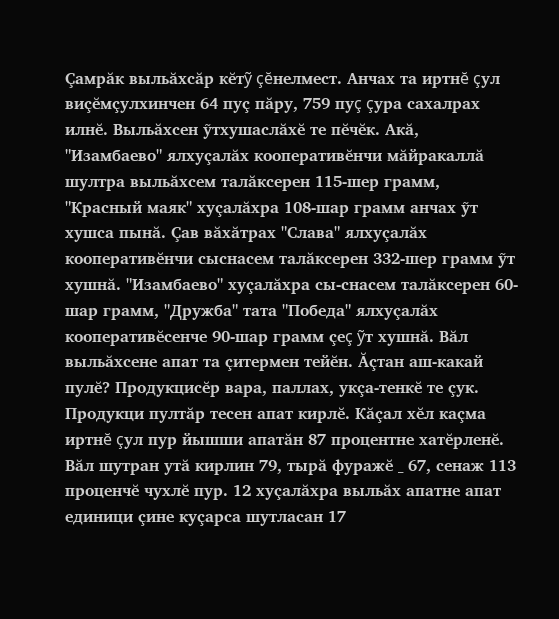Çамрăк выльăхсăр кĕтỹ çĕнелмест. Анчах та иртнĕ çул виçĕмçулхинчен 64 пуç пăру, 759 пуç çура сахалрах илнĕ. Выльăхсен ỹтхушаслăхĕ те пĕчĕк. Акă, "Изамбаево" ялхуçалăх кооперативĕнчи мăйракаллă шултра выльăхсем талăксерен 115-шер грамм, "Красный маяк" хуçалăхра 108-шар грамм анчах ỹт хушса пынă. Çав вăхăтрах "Слава" ялхуçалăх кооперативĕнчи сыснасем талăксерен 332-шер грамм ỹт хушнă. "Изамбаево" хуçалăхра сы-снасем талăксерен 60-шар грамм, "Дружба" тата "Победа" ялхуçалăх кооперативĕсенче 90-шар грамм çеç ỹт хушнă. Вăл выльăхсене апат та çитермен тейĕн. Ăçтан аш-какай пулĕ? Продукцисĕр вара, паллах, укçа-тенкĕ те çук. Продукци пултăр тесен апат кирлĕ. Кăçал хĕл каçма иртнĕ çул пур йышши апатăн 87 процентне хатĕрленĕ. Вăл шутран утă кирлин 79, тырă фуражĕ _ 67, сенаж 113 проценчĕ чухлĕ пур. 12 хуçалăхра выльăх апатне апат единици çине куçарса шутласан 17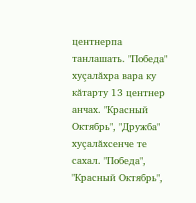центнерпа танлашать. "Победа" хуçалăхра вара ку кăтарту 13 центнер анчах. "Красный Октябрь", "Дружба" хуçалăхсенче те сахал. "Победа", "Красный Октябрь",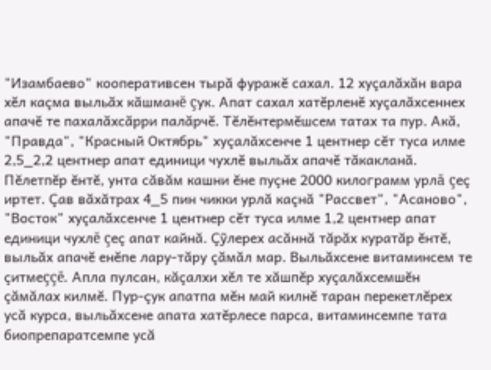"Изамбаево" кооперативсен тырă фуражĕ сахал. 12 хуçалăхăн вара хĕл каçма выльăх кăшманĕ çук. Апат сахал хатĕрленĕ хуçалăхсеннех апачĕ те пахалăхсăрри палăрчĕ. Тĕлĕнтермĕшсем татах та пур. Акă, "Правда", "Красный Октябрь" хуçалăхсенче 1 центнер сĕт туса илме 2,5_2,2 центнер апат единици чухлĕ выльăх апачĕ тăкакланă. Пĕлетпĕр ĕнтĕ, унта сăвăм кашни ĕне пуçне 2000 килограмм урлă çеç иртет. Çав вăхăтрах 4_5 пин чикки урлă каçнă "Рассвет", "Асаново", "Восток" хуçалăхсенче 1 центнер сĕт туса илме 1,2 центнер апат единици чухлĕ çеç апат кайнă. Çỹлерех асăннă тăрăх куратăр ĕнтĕ, выльăх апачĕ енĕпе лару-тăру çăмăл мар. Выльăхсене витаминсем те çитмеççĕ. Апла пулсан, кăçалхи хĕл те хăшпĕр хуçалăхсемшĕн çăмăлах килмĕ. Пур-çук апатпа мĕн май килнĕ таран перекетлĕрех усă курса, выльăхсене апата хатĕрлесе парса, витаминсемпе тата биопрепаратсемпе усă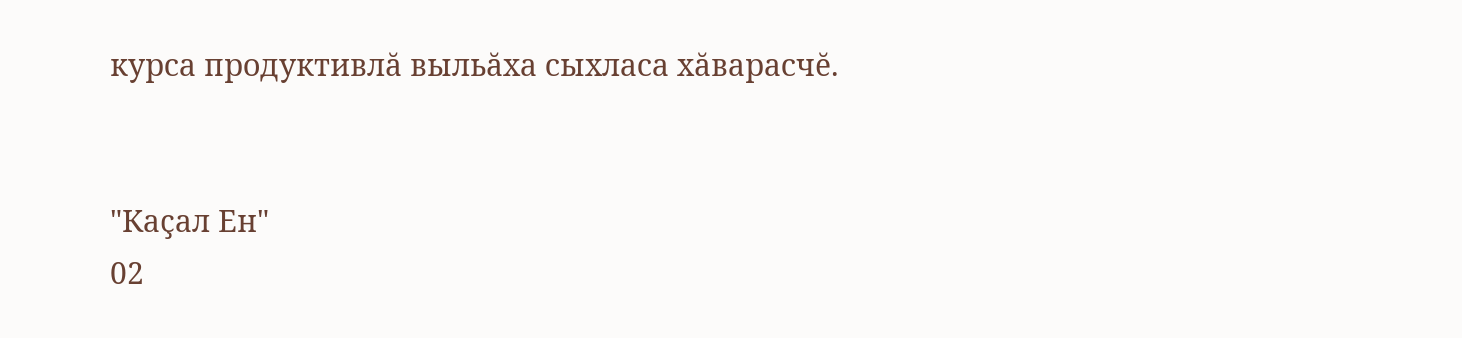курса продуктивлă выльăха сыхласа хăварасчĕ.


"Каçал Ен"
02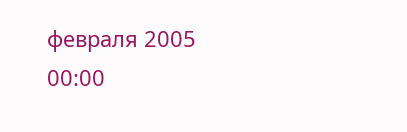февраля 2005
00:00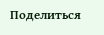Поделиться